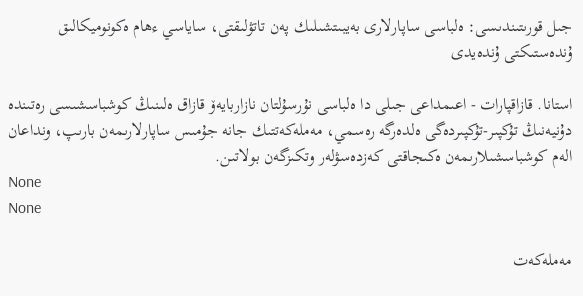جىل قورىتىندىسى: ەلباسى ساپارلارى بەيبىتشىلىك پەن تاتۋلىقتى، ساياسي ءھام ەكونوميكالىق ۇندەستىكتى ۇندەيدى

استانا. قازاقپارات - اعىمداعى جىلى دا ەلباسى نۇرسۇلتان نازاربايەۆ قازاق ەلىنىڭ كوشباسشىسى رەتىندە دۇنيەنىڭ تۇكپىر-تۇكپىردەگى ەلدەرگە رەسمي، مەملەكەتتىك جانە جۇمىس ساپارلارىمەن بارىپ، ونداعان الەم كوشباسشىلارىمەن ەكىجاقتى كەزدەسۋلەر وتكىزگەن بولاتىن.
None
None

مەملەكەت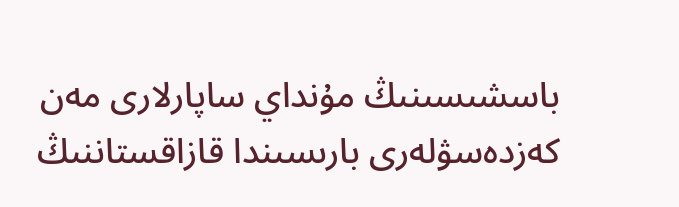باسشىسىنىڭ مۇنداي ساپارلارى مەن كەزدەسۋلەرى بارىسىندا قازاقستاننىڭ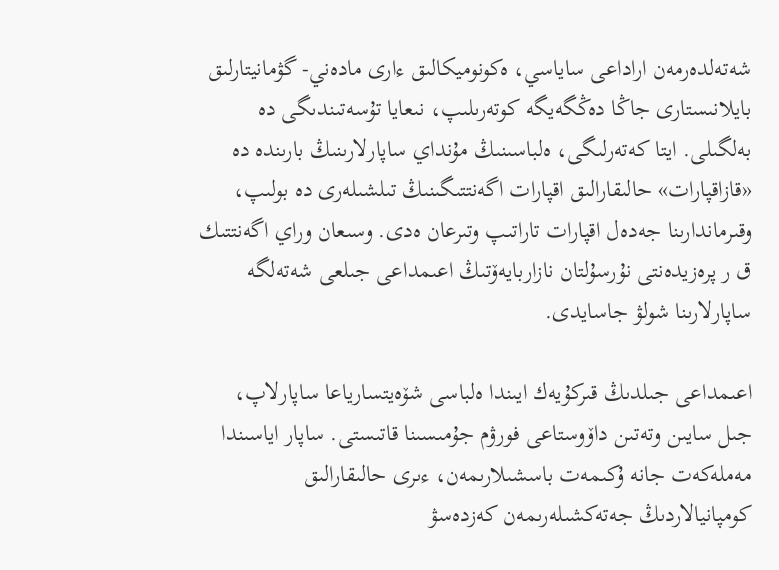شەتەلدەرمەن اراداعى ساياسي، ەكونوميكالىق ءارى مادەني- گۋمانيتارلىق بايلانىستارى جاڭا دەڭگەيگە كوتەرىلىپ، نىعايا تۇسەتىندىگى دە بەلگىلى. ايتا كەتەرلىگى، ەلباسىنىڭ مۇنداي ساپارلارىنىڭ بارىندە دە «قازاقپارات» حالىقارالىق اقپارات اگەنتتىگىنىڭ تىلشىلەرى دە بولىپ، وقىرماندارىنا جەدەل اقپارات تاراتىپ وتىرعان ەدى. وسىعان وراي اگەنتتىك ق ر پرەزيدەنتى نۇرسۇلتان نازاربايەۆتىڭ اعىمداعى جىلعى شەتەلگە ساپارلارىنا شولۋ جاسايدى.

اعىمداعى جىلدىڭ قىركۇيەك ايىندا ەلباسى شۆەيتسارياعا ساپارلاپ، جىل سايىن وتەتىن داۆوستاعى فورۋم جۇمىسىنا قاتىستى. ساپار اياسىندا مەملەكەت جانە ۇكىمەت باسشىلارىمەن، ءىرى حالىقارالىق كومپانيالاردىڭ جەتەكشىلەرىمەن كەزدەسۋ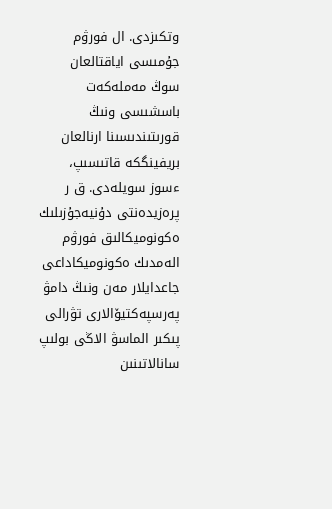وتكىزدى. ال فورۋم جۇمىسى اياقتالعان سوڭ مەملەكەت باسشىسى ونىڭ قورىتىندىسىنا ارنالعان بريفينگكە قاتىسىپ، ءسوز سويلەدى. ق ر پرەزيدەنتى دۇنيەجۇزىلىك ەكونوميكالىق فورۋم الەمدىك ەكونوميكاداعى جاعدايلار مەن ونىڭ دامۋ پەرسپەكتيۆالارى تۋرالى پىكىر الماسۋ الاڭى بولىپ سانالاتىنىن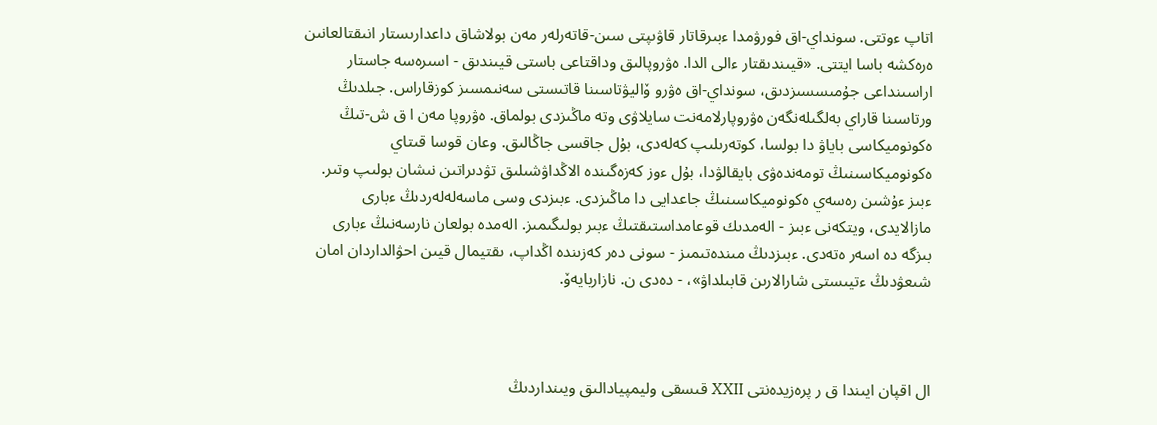اتاپ ءوتتى. سونداي-اق فورۋمدا ءبىرقاتار قاۋىپتى سىن-قاتەرلەر مەن بولاشاق داعدارىستار انىقتالعانىن ەرەكشە باسا ايتتى. «قيىندىقتار ءالى الدا. ەۋروپالىق وداقتاعى باستى قيىندىق - اسىرەسە جاستار اراسىنداعى جۇمىسسىزدىق، سونداي-اق ەۋرو ۆاليۋتاسىنا قاتىستى سەنىمسىز كوزقاراس. جىلدىڭ ورتاسىنا قاراي بەلگىلەنگەن ەۋروپارلامەنت سايلاۋى وتە ماڭىزدى بولماق. ەۋروپا مەن ا ق ش-تىڭ ەكونوميكاسى باياۋ دا بولسا، كوتەرىلىپ كەلەدى، بۇل جاقسى جاڭالىق. وعان قوسا قىتاي ەكونوميكاسىنىڭ تومەندەۋى بايقالۋدا، بۇل ءوز كەزەگىندە الاڭداۋشىلىق تۋدىراتىن نىشان بولىپ وتىر. ءبىز ءۇشىن رەسەي ەكونوميكاسىنىڭ جاعدايى دا ماڭىزدى. ءبىزدى وسى ماسەلەلەردىڭ ءبارى مازالايدى، ويتكەنى ءبىز - الەمدىك قوعامداستىقتىڭ ءبىر بولىگىمىز. الەمدە بولعان نارسەنىڭ ءبارى بىزگە دە اسەر ەتەدى. ءبىزدىڭ مىندەتىمىز - سونى دەر كەزىندە اڭداپ، ىقتيمال قيىن احۋالداردان امان شىعۋدىڭ ءتيىستى شارالارىن قابىلداۋ»، - دەدى ن. نازاربايەۆ.



ال اقپان ايىندا ق ر پرەزيدەنتى XXII قىسقى وليمپيادالىق ويىنداردىڭ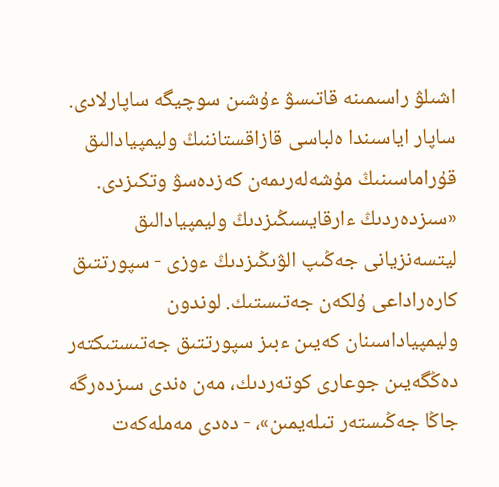اشىلۋ راسىمىنە قاتىسۋ ءۇشىن سوچيگە ساپارلادى. ساپار اياسىندا ەلباسى قازاقستاننىڭ وليمپيادالىق قۇراماسىنىڭ مۇشەلەرىمەن كەزدەسۋ وتكىزدى. «سىزدەردىڭ ءارقايسىڭىزدىڭ وليمپيادالىق ليتسەنزيانى جەڭىپ الۋىڭىزدىڭ ءوزى - سپورتتىق كارەراداعى ۇلكەن جەتىستىك. لوندون وليمپياداسىنان كەيىن ءبىز سپورتتىق جەتىستىكتەر دەڭگەيىن جوعارى كوتەردىك، مەن ەندى سىزدەرگە جاڭا جەڭىستەر تىلەيمىن»، - دەدى مەملەكەت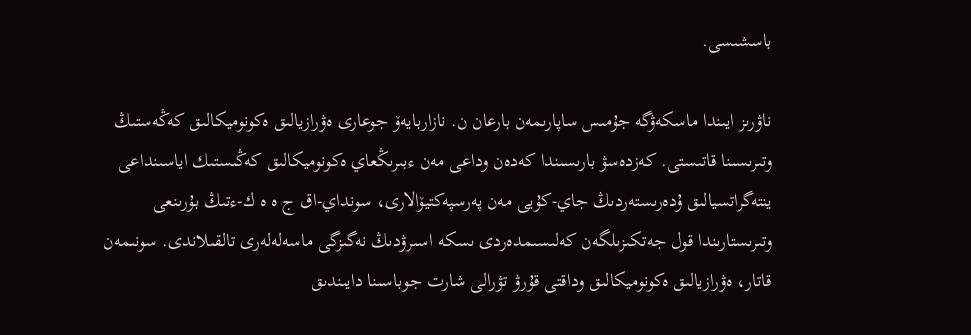باسشىسى.

ناۋرىز ايىندا ماسكەۋگە جۇمىس ساپارىمەن بارعان ن. نازاربايەۆ جوعارى ەۋرازيالىق ەكونوميكالىق كەڭەستىڭ وتىرىسىنا قاتىستى. كەزدەسۋ بارىسىندا كەدەن وداعى مەن ءبىرىڭعاي ەكونوميكالىق كەڭىستىك اياسىنداعى ينتەگراتسيالىق ۇدەرىستەردىڭ جاي-كۇيى مەن پەرسپەكتيۆالارى، سونداي-اق ج ە ە ك-ءتىڭ بۇرىنعى وتىرىستارىندا قول جەتكىزىلگەن كەلىسىمدەردى ىسكە اسىرۋدىڭ نەگىزگى ماسەلەلەرى تالقىلاندى. سونىمەن قاتار، ەۋرازيالىق ەكونوميكالىق وداقتى قۇرۋ تۋرالى شارت جوباسىنا دايىندىق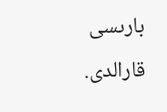بارىسى قارالدى.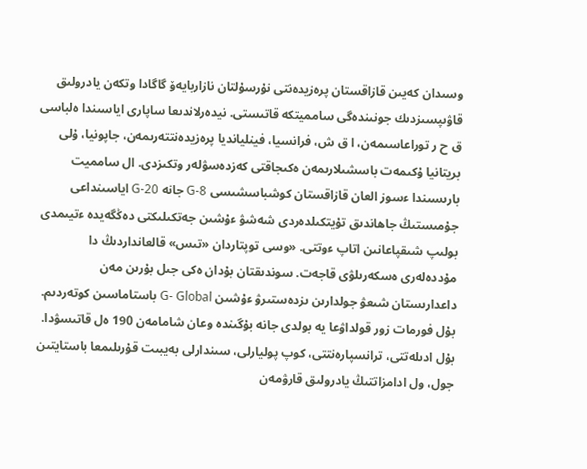وسىدان كەيىن قازاقستان پرەزيدەنتى نۇرسۇلتان نازاربايەۆ گاگادا وتكەن يادرولىق قاۋىپسىزدىك جونىندەگى سامميتكە قاتىستى. نيدەرلاندىعا ساپارى اياسىندا ەلباسى ق ح ر توراعاسىمەن، ا ق ش، فرانسيا، فينليانديا پرەزيدەنتتەرىمەن، جاپونيا، ۇلى بريتانيا ۇكىمەت باسشىلارىمەن ەكىجاقتى كەزدەسۋلەر وتكىزدى. ال سامميت بارىسىندا ءسوز العان قازاقستان كوشباسشىسى G-8 جانە G-20 اياسىنداعى جۇمىستىڭ جاھاندىق تۇيتكىلدەردى شەشۋ ءۇشىن جەتكىلىكتى دەڭگەيدە ءتيىمدى بولىپ شىقپاعانىن اتاپ ءوتتى. «وسى توپتاردان «تىس» قالعانداردىڭ دا مۇددەلەرى ەسكەرىلۋى قاجەت. سوندىقتان بۇدان ەكى جىل بۇرىن مەن داعدارىستان شىعۋ جولدارىن ىزدەستىرۋ ءۇشىن G- Global باستاماسىن كوتەردىم. بۇل فورمات زور قولداۋعا يە بولدى جانە بۇگىندە وعان شامامەن 190 ەل قاتىسۋدا. بۇل ادىلەتتى، ترانسپارەنتتى، كوپ پوليارلى، سىندارلى بەيبىت قۇرىلىمعا باستايتىن جول، ول ادامزاتتىڭ يادرولىق قارۋمەن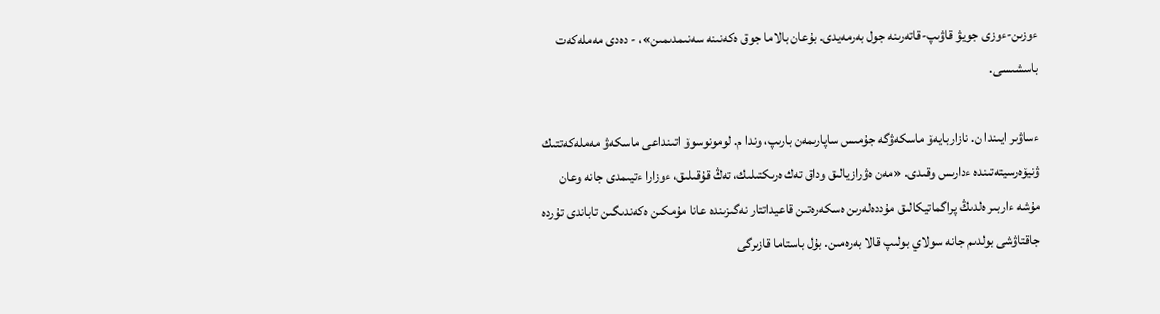ءوزىن-ءوزى جويۋ قاۋىپ-قاتەرىنە جول بەرمەيدى. بۇعان بالاما جوق ەكەنىنە سەنىمدىمىن»، - دەدى مەملەكەت باسشىسى.

ءساۋىر ايىندا ن. نازاربايەۆ ماسكەۋگە جۇمىس ساپارىمەن بارىپ، وندا م. لومونوسوۆ اتىنداعى ماسكەۋ مەملەكەتتىك ۋنيۆەرسيتەتىندە ءدارىس وقىدى. «مەن ەۋرازيالىق وداق تەك ەرىكتىلىك، تەڭ قۇقىلىق، ءوزارا ءتيىمدى جانە وعان مۇشە ءاربىر ەلدىڭ پراگماتيكالىق مۇددەلەرىن ەسكەرەتىن قاعيداتتار نەگىزىندە عانا مۇمكىن ەكەندىگىن تاباندى تۇردە جاقتاۋشى بولدىم جانە سولاي بولىپ قالا بەرەمىن. بۇل باستاما قازىرگى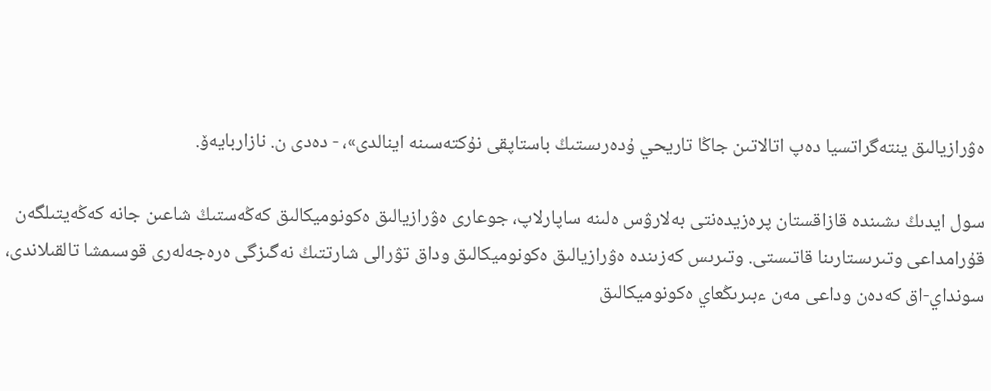ەۋرازيالىق ينتەگراتسيا دەپ اتالاتىن جاڭا تاريحي ۇدەرىستىڭ باستاپقى نۇكتەسىنە اينالدى»، - دەدى ن. نازاربايەۆ.

سول ايدىڭ ىشىندە قازاقستان پرەزيدەنتى بەلارۋس ەلىنە ساپارلاپ، جوعارى ەۋرازيالىق ەكونوميكالىق كەڭەستىڭ شاعىن جانە كەڭەيتىلگەن قۇرامداعى وتىرىستارىنا قاتىستى. وتىرىس كەزىندە ەۋرازيالىق ەكونوميكالىق وداق تۋرالى شارتتىڭ نەگىزگى ەرەجەلەرى قوسىمشا تالقىلاندى، سونداي-اق كەدەن وداعى مەن ءبىرىڭعاي ەكونوميكالىق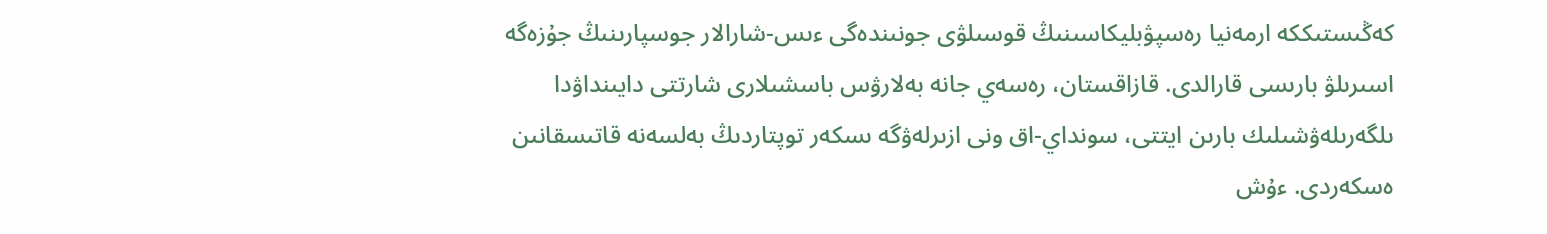كەڭىستىككە ارمەنيا رەسپۋبليكاسىنىڭ قوسىلۋى جونىندەگى ءىس-شارالار جوسپارىنىڭ جۇزەگە اسىرىلۋ بارىسى قارالدى. قازاقستان، رەسەي جانە بەلارۋس باسشىلارى شارتتى دايىنداۋدا ىلگەرىلەۋشىلىك بارىن ايتتى، سونداي-اق ونى ازىرلەۋگە ىسكەر توپتاردىڭ بەلسەنە قاتىسقانىن ەسكەردى. ءۇش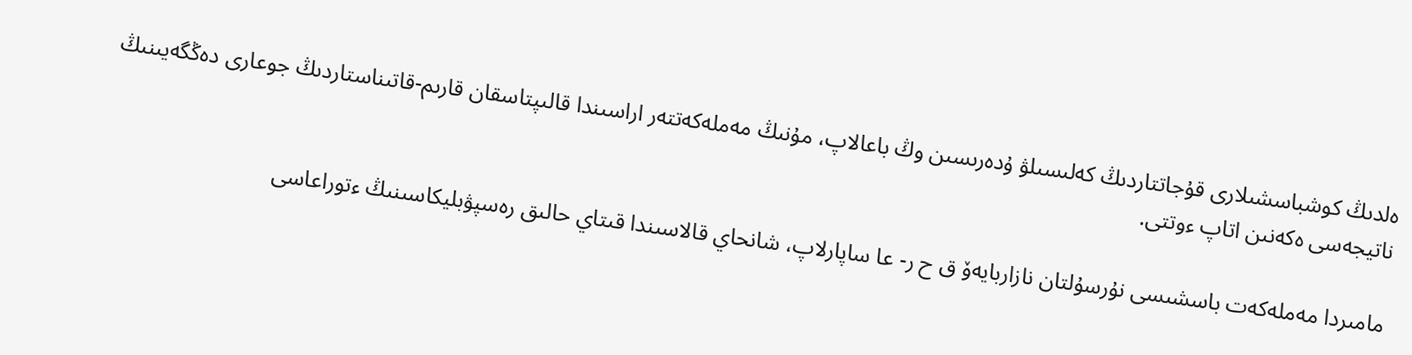ەلدىڭ كوشباسشىلارى قۇجاتتاردىڭ كەلىسىلۋ ۇدەرىسىن وڭ باعالاپ، مۇنىڭ مەملەكەتتەر اراسىندا قالىپتاسقان قارىم-قاتىناستاردىڭ جوعارى دەڭگەيىنىڭ ناتيجەسى ەكەنىن اتاپ ءوتتى.

مامىردا مەملەكەت باسشىسى نۇرسۇلتان نازاربايەۆ ق ح ر- عا ساپارلاپ، شانحاي قالاسىندا قىتاي حالىق رەسپۋبليكاسىنىڭ ءتوراعاسى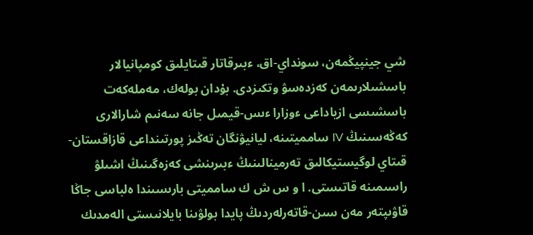شي جينپيڭمەن، سونداي-اق، ءبىرقاتار قىتايلىق كومپانيالار باسشىلارىمەن كەزدەسۋ وتكىزدى. بۇدان بولەك، مەملەكەت باسشىسى ازياداعى ءوزارا ءىس-قيمىل جانە سەنىم شارالارى كەڭەسىنىڭ IV سامميتىنە، ليانيۋنگان تەڭىز پورتىنداعى قازاقستان-قىتاي لوگيستيكالىق تەرمينالىنىڭ ءبىرىنشى كەزەگىنىڭ اشىلۋ راسىمىنە قاتىستى. ا و س ش ك سامميتى بارىسىندا ەلباسى جاڭا قاۋىپتەر مەن سىن-قاتەرلەردىڭ پايدا بولۋىنا بايلانىستى الەمدىك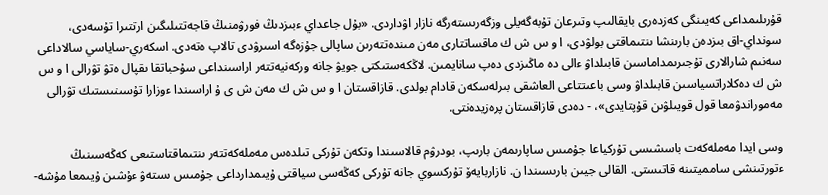قۇرىلىمداعى كەيىنگى كەزدەرى بايقالىپ وتىرعان تۇبەگەيلى وزگەرىستەرگە نازار اۋداردى. «بۇل جاعداي ءبىزدىڭ فورۋمنىڭ قاجەتتىلىگىن ارتتىرا تۇسەدى، سونداي-اق بىزدەن بارىنشا ىنتىماقتى بولۋدى، ا و س ش ك ماقساتتارى مەن مىندەتتەرىن ساپالى جۇزەگە اسىرۋدى تالاپ ەتەدى. اسكەري-ساياسي سالاداعى سەنىم شارالارى تۇجىرىمداماسىن قابىلداۋ ءالى دە ماڭىزدى دەپ سانايمىن. لاڭكەستىكتى جويۋ جانە وركەنيەتتەر اراسىنداعى سۇحباتقا ىقپال ەتۋ تۋرالى ا و س ش ك دەكلاراتسياسىن قابىلداۋ وسى باعىتتاعى العاشقى بىرلەسكەن قادام بولدى. قازاقستان ا و س ش ك مەن ش ى ۇ اراسىندا ءوزارا تۇسىنىستىك تۋرالى مەموراندۋمعا قول قويىلۋىن قۇپتايدى»، - دەدى قازاقستان پرەزيدەنتى.

وسى ايدا مەملەكەت باسشىسى تۇركياعا جۇمىس ساپارىمەن بارىپ، بودرۋم قالاسىندا وتكەن تۇركى تىلدەس مەملەكەتتەر ىنتىماقتاستىعى كەڭەسىنىڭ ءتورتىنشى سامميتىنە قاتىستى. القالى جيىن بارىسىندا ن. نازاربايەۆ تۇركسوي جانە تۇركى كەڭەسى سياقتى ۇيىمدارداعى جۇمىس ىستەۋ ءۇشىن ۇيىمعا مۇشە-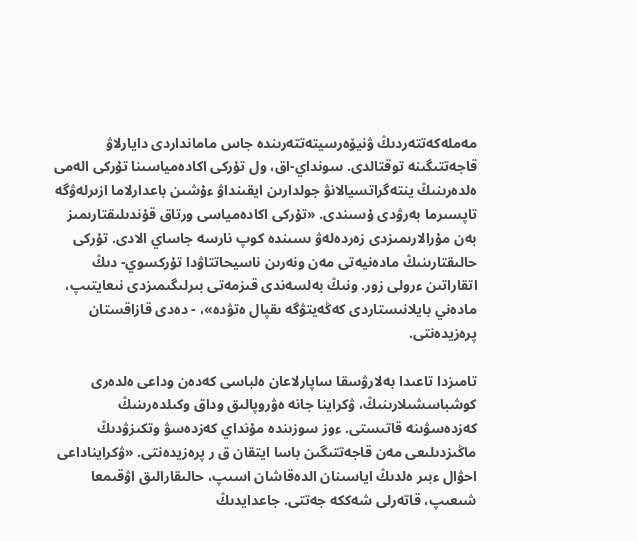مەملەكەتتەردىڭ ۋنيۆەرسيتەتتەرىندە جاس مامانداردى دايارلاۋ قاجەتتىگىنە توقتالدى. سونداي-اق، ول تۇركى اكادەمياسىنا تۇركى الەمى ەلدەرىنىڭ ينتەگراتسيالانۋ جولدارىن ايقىنداۋ ءۇشىن باعدارلاما ازىرلەۋگە تاپسىرما بەرۋدى ۇسىندى. «تۇركى اكادەمياسى ورتاق قۇندىلىقتارىمىز بەن مۇرالارىمىزدى زەردەلەۋ ىسىندە كوپ نارسە جاساي الادى. تۇركى حالىقتارىنىڭ مادەنيەتى مەن ونەرىن ناسيحاتتاۋدا تۇركسوي- دىڭ اتقاراتىن ءرولى زور. ونىڭ بەلسەندى قىزمەتى بىرلىگىمىزدى نىعايتىپ، مادەني بايلانىستاردى كەڭەيتۋگە ىقپال ەتۋدە»، - دەدى قازاقستان پرەزيدەنتى.

تامىزدا تاعىدا بەلارۋسقا ساپارلاعان ەلباسى كەدەن وداعى ەلدەرى كوشباسشىلارىنىڭ، ۋكراينا جانە ەۋروپالىق وداق وكىلدەرىنىڭ كەزدەسۋىنە قاتىستى. ءوز سوزىندە مۇنداي كەزدەسۋ وتكىزۋدىڭ ماڭىزدىلىعى مەن قاجەتتىگىن باسا ايتقان ق ر پرەزيدەنتى. «ۋكرايناداعى احۋال ءبىر ەلدىڭ اياسىنان الدەقاشان اسىپ، حالىقارالىق اۋقىمعا شىعىپ، قاتەرلى شەككە جەتتى. جاعدايدىڭ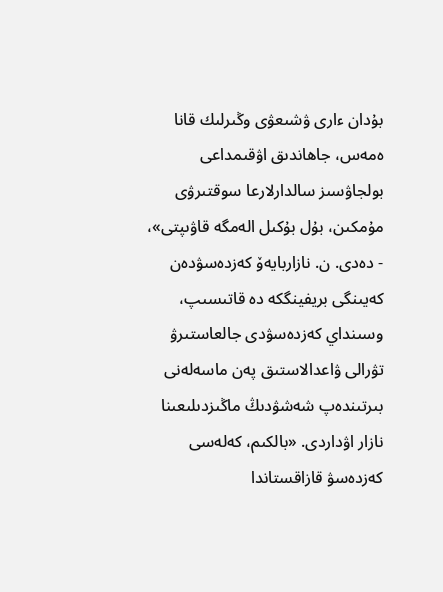بۇدان ءارى ۋشىعۋى وڭىرلىك قانا ەمەس، جاھاندىق اۋقىمداعى بولجاۋسىز سالدارلارعا سوقتىرۋى مۇمكىن، بۇل بۇكىل الەمگە قاۋىپتى»، - دەدى. ن. نازاربايەۆ كەزدەسۋدەن كەيىنگى بريفينگكە دە قاتىسىپ، وسىنداي كەزدەسۋدى جالعاستىرۋ تۋرالى ۋاعدالاستىق پەن ماسەلەنى بىرتىندەپ شەشۋدىڭ ماڭىزدىلىعىنا نازار اۋداردى. «بالكىم، كەلەسى كەزدەسۋ قازاقستاندا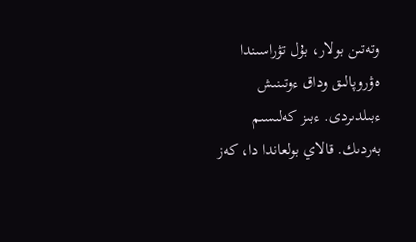وتەتىن بولار، بۇل تۋراسىندا ەۋروپالىق وداق ءوتىنىش ءبىلدىردى. ءبىز كەلىسىم بەردىك. قالاي بولعاندا دا، كەز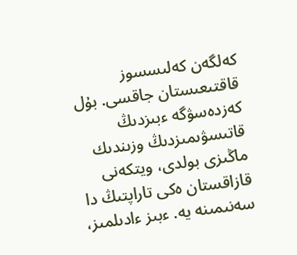كەلگەن كەلىسسوز قاقتىعىستان جاقسى. بۇل كەزدەسۋگە ءبىزدىڭ قاتىسۋىمىزدىڭ وزىندىك ماڭىزى بولدى، ويتكەنى قازاقستان ەكى تاراپتىڭ دا سەنىمىنە يە. ءبىز ءادىلمىز،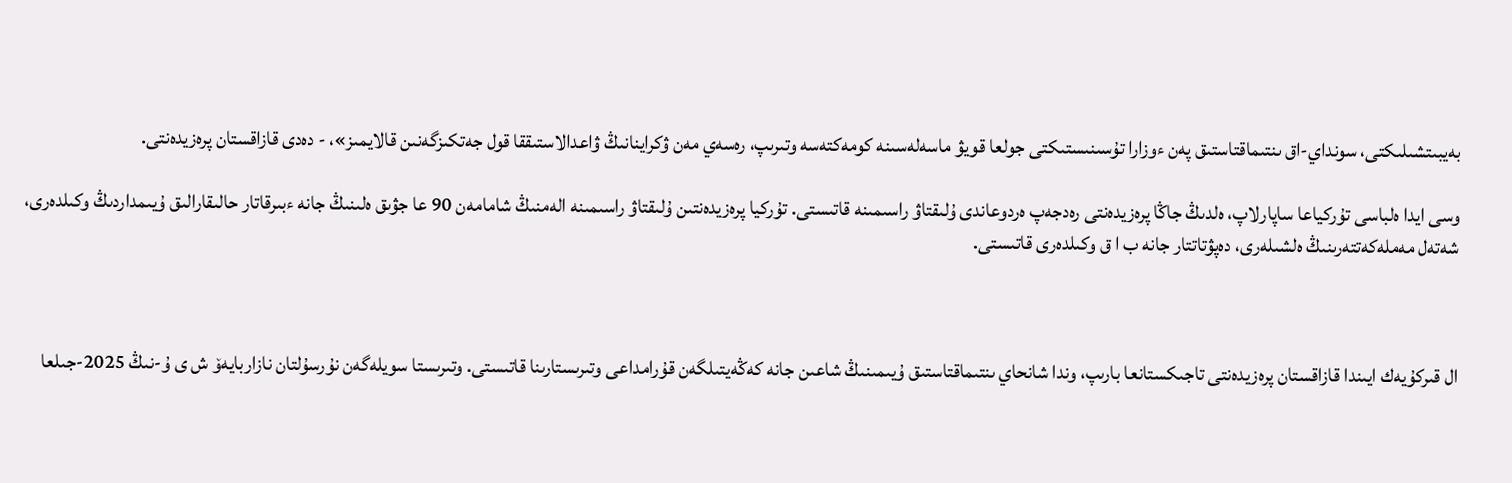بەيبىتشىلىكتى، سونداي-اق ىنتىماقتاستىق پەن ءوزارا تۇسىنىستىكتى جولعا قويۋ ماسەلەسىنە كومەكتەسە وتىرىپ، رەسەي مەن ۋكراينانىڭ ۋاعدالاستىققا قول جەتكىزگەنىن قالايمىز»، - دەدى قازاقستان پرەزيدەنتى.

وسى ايدا ەلباسى تۇركياعا ساپارلاپ، ەلدىڭ جاڭا پرەزيدەنتى رەدجەپ ەردوعاندى ۇلىقتاۋ راسىمىنە قاتىستى. تۇركيا پرەزيدەنتىن ۇلىقتاۋ راسىمىنە الەمنىڭ شامامەن 90 عا جۋىق ەلىنىڭ جانە ءبىرقاتار حالىقارالىق ۇيىمداردىڭ وكىلدەرى، شەتەل مەملەكەتتەرىنىڭ ەلشىلەرى، دەپۋتاتتار جانە ب ا ق وكىلدەرى قاتىستى.



ال قىركۇيەك ايىندا قازاقستان پرەزيدەنتى تاجىكستانعا بارىپ، وندا شانحاي ىنتىماقتاستىق ۇيىمىنىڭ شاعىن جانە كەڭەيتىلگەن قۇرامداعى وتىرىستارىنا قاتىستى. وتىرىستا سويلەگەن نۇرسۇلتان نازاربايەۆ ش ى ۇ-نىڭ 2025-جىلعا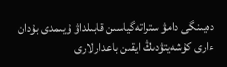دەيىنگى دامۋ ستراتەگياسىن قابىلداۋ ۇيىمدى بۇدان ءارى كۇشەيتۋدىڭ ايقىن باعدارلارى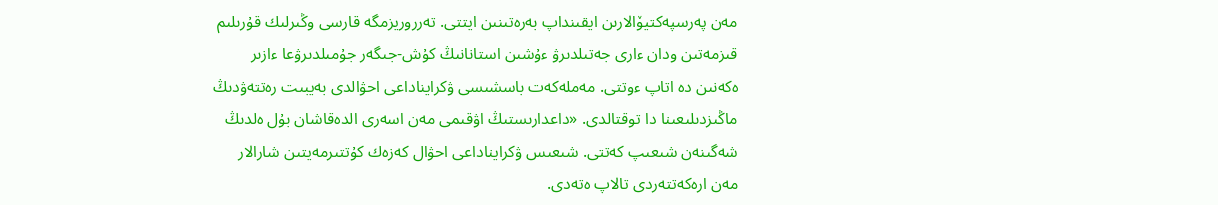مەن پەرسپەكتيۆالارىن ايقىنداپ بەرەتىنىن ايتتى. تەرروريزمگە قارسى وڭىرلىك قۇرىلىم قىزمەتىن ودان ءارى جەتىلدىرۋ ءۇشىن استانانىڭ كۇش-جىگەر جۇمىلدىرۋعا ءازىر ەكەنىن دە اتاپ ءوتتى. مەملەكەت باسشىسى ۋكرايناداعى احۋالدى بەيبىت رەتتەۋدىڭ ماڭىزدىلىعىنا دا توقتالدى. «داعدارىستىڭ اۋقىمى مەن اسەرى الدەقاشان بۇل ەلدىڭ شەگىنەن شىعىپ كەتتى. شىعىس ۋكرايناداعى احۋال كەزەك كۇتتىرمەيتىن شارالار مەن ارەكەتتەردى تالاپ ەتەدى.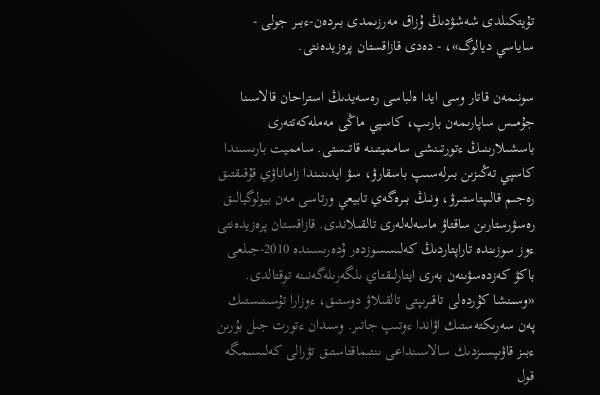تۇيتكىلدى شەشۋدىڭ ۇزاق مەرزىمدى بىردەن-ءبىر جولى - ساياسي ديالوگ»، - دەدى قازاقستان پرەزيدەنتى.

سونىمەن قاتار وسى ايدا ەلباسى رەسەيدىڭ استراحان قالاسىنا جۇمىس ساپارىمەن بارىپ، كاسپي ماڭى مەملەكەتتەرى باسشىلارىنىڭ ءتورتىنشى سامميتىنە قاتىستى. سامميت بارىسىندا كاسپي تەڭىزىن بىرلەسىپ باسقارۋ، سۋ ايدىنىندا زاماناۋي قۇقىقتىق رەجىم قالىپتاستىرۋ، ونىڭ بىرەگەي تابيعي ورتاسى مەن بيولوگيالىق رەسۋرستارىن ساقتاۋ ماسەلەلەرى تالقىلاندى. قازاقستان پرەزيدەنتى ءوز سوزىندە تاراپتاردىڭ كەلىسسوزدەر ۇدەرىسىندە 2010-جىلعى باكۋ كەزدەسۋىنەن بەرى ايتارلىقتاي ىلگەرىلەگەنىنە توقتالدى. «وسىنشا كۇردەلى تاقىرىپتى تالقىلاۋ دوستىق، ءوزارا تۇسىنىستىك پەن سەرىكتەستىك اۋاندا ءوتىپ جاتىر. وسىدان ءتورت جىل بۇرىن ءبىز قاۋىپسىزدىك سالاسىنداعى ىنتىماقتاستىق تۋرالى كەلىسىمگە قول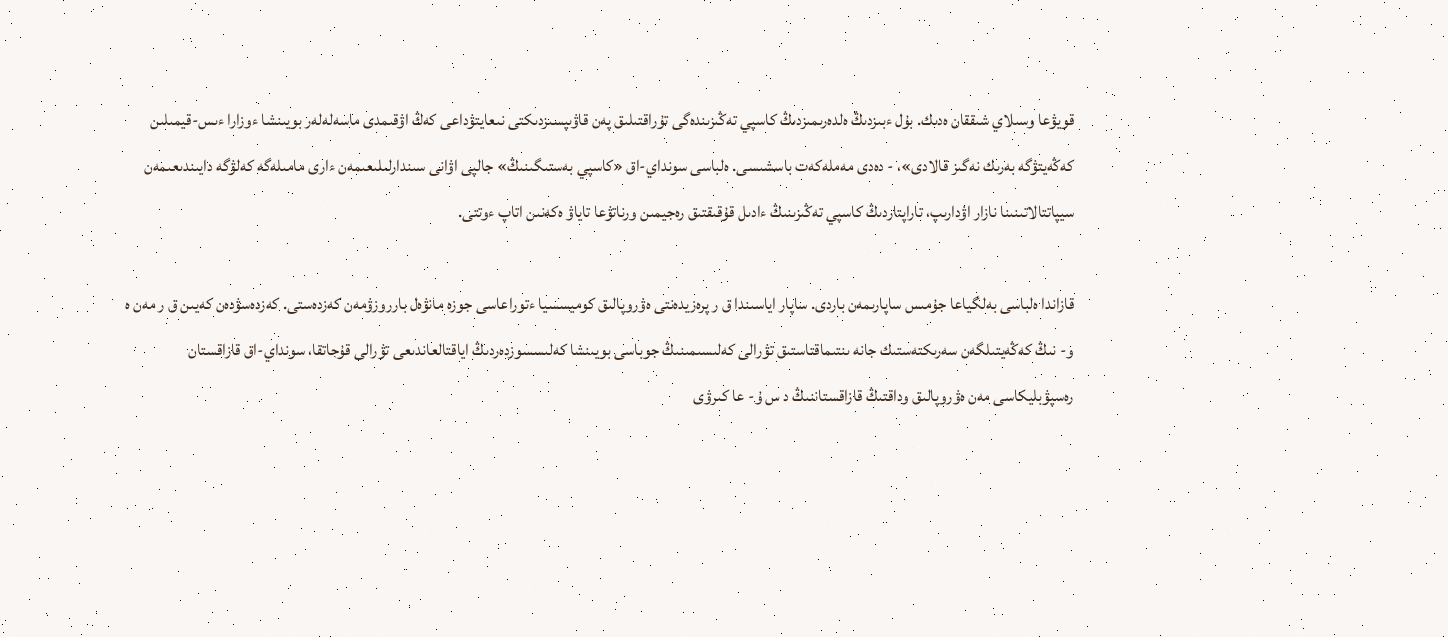قويۋعا وسىلاي شىققان ەدىك. بۇل ءبىزدىڭ ەلدەرىمىزدىڭ كاسپي تەڭىزىندەگى تۇراقتىلىق پەن قاۋىپسىزدىكتى نىعايتۋداعى كەڭ اۋقىمدى ماسەلەلەر بويىنشا ءوزارا ءىس-قيمىلىن كەڭەيتۋگە بەرىك نەگىز قالادى»، - دەدى مەملەكەت باسشىسى. ەلباسى سونداي-اق «كاسپي بەستىگىنىڭ» جالپى اۋانى سىندارلىلىعىمەن ءارى مامىلەگە كەلۋگە دايىندىعىمەن سيپاتتالاتىنىنا نازار اۋدارىپ، تاراپتاردىڭ كاسپي تەڭىزىنىڭ ءادىل قۇقىقتىق رەجيمىن ورناتۋعا تاياۋ ەكەنىن اتاپ ءوتتى.

قازاندا ەلباسى بەلگياعا جۇمىس ساپارىمەن باردى. ساپار اياسىندا ق ر پرەزيدەنتى ەۋروپالىق كوميسسيا ءتوراعاسى جوزە مانۋەل بارروزۋمەن كەزدەستى. كەزدەسۋدەن كەيىن ق ر مەن ە و- نىڭ كەڭەيتىلگەن سەرىكتەستىك جانە ىنتىماقتاستىق تۋرالى كەلىسىمىنىڭ جوباسى بويىنشا كەلىسسوزدەردىڭ اياقتالعاندىعى تۋرالى قۇجاتقا، سونداي-اق قازاقستان رەسپۋبليكاسى مەن ەۋروپالىق وداقتىڭ قازاقستاننىڭ د س ۇ- عا كىرۋى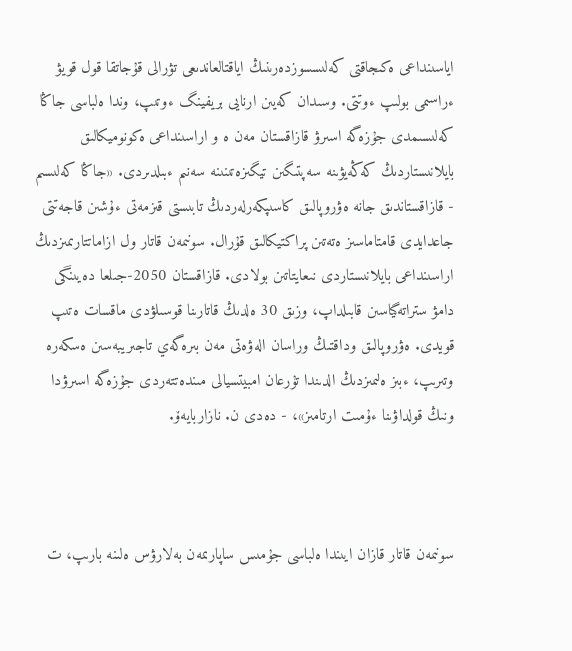اياسىنداعى ەكىجاقتى كەلىسسوزدەرىنىڭ اياقتالعاندىعى تۋرالى قۇجاتقا قول قويۋ ءراسىمى بولىپ ءوتتى. وسىدان كەيىن ارنايى بريفينگ ءوتىپ، وندا ەلباسى جاڭا كەلىسىمدى جۇزەگە اسىرۋ قازاقستان مەن ە و اراسىنداعى ەكونوميكالىق بايلانىستاردىڭ كەڭەيۋىنە سەپتىگىن تيگىزەتىنىنە سەنىم ءبىلدىردى. «جاڭا كەلىسىم - قازاقستاندىق جانە ەۋروپالىق كاسىپكەرلەردىڭ تابىستى قىزمەتى ءۇشىن قاجەتتى جاعدايدى قامتاماسىز ەتەتىن پراكتيكالىق قۇرال. سونىمەن قاتار ول ازاماتتارىمىزدىڭ اراسىنداعى بايلانىستاردى نىعايتاتىن بولادى. قازاقستان 2050-جىلعا دەيىنگى دامۋ ستراتەگياسىن قابىلداپ، وزىق 30 ەلدىڭ قاتارىنا قوسىلۋدى ماقسات ەتىپ قويدى. ەۋروپالىق وداقتىڭ وراسان الەۋەتى مەن بىرەگەي تاجىريبەسىن ەسكەرە وتىرىپ، ءبىز ەلىمىزدىڭ الدىندا تۇرعان امبيتسيالى مىندەتتەردى جۇزەگە اسىرۋدا ونىڭ قولداۋىنا ءۇمىت ارتامىز»، - دەدى ن. نازاربايەۆ.



سونىمەن قاتار قازان ايىندا ەلباسى جۇمىس ساپارىمەن بەلارۋس ەلىنە بارىپ، ت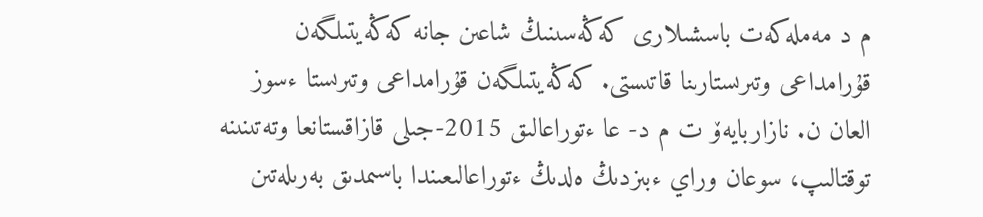م د مەملەكەت باسشىلارى كەڭەسىنىڭ شاعىن جانە كەڭەيتىلگەن قۇرامداعى وتىرىستارىنا قاتىستى. كەڭەيتىلگەن قۇرامداعى وتىرىستا ءسوز العان ن. نازاربايەۆ ت م د- عا ءتوراعالىق 2015-جىلى قازاقستانعا وتەتىنىنە توقتالىپ، سوعان وراي ءبىزدىڭ ەلدىڭ ءتوراعالىعىندا باسىمدىق بەرىلەتىن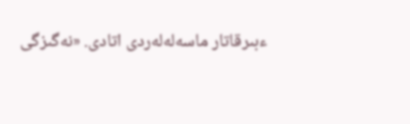ءبىرقاتار ماسەلەلەردى اتادى. «نەگىزگى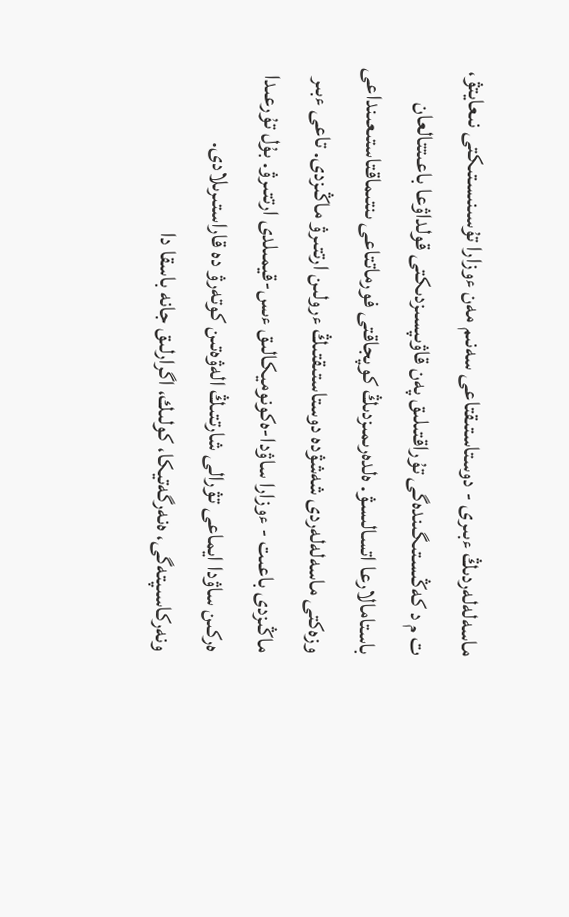ماسەلەلەردىڭ ءبىرى - دوستاستىقتاعى سەنىم مەن ءوزارا تۇسىنىستىكتى نىعايتۋ، ت م د كەڭىستىگىندەگى تۇراقتىلىق پەن قاۋىپسىزدىكتى قولداۋعا باعىتتالعان باستامالارعا اتسالىسۋ. ەلدەرىمىزدىڭ كوپجاقتى فورماتتاعى ىنتىماقتاستىعىنداعى وزەكتى ماسەلەلەردى شەشۋدە دوستاستىقتىڭ ءرولىن ارتتىرۋ ماڭىزدى. تاعى ءبىر ماڭىزدى باعىت - ءوزارا ساۋدا-ەكونوميكالىق ءىس-قيمىلدى ارتتىرۋ. بۇل تۇرعىدا ەركىن ساۋدا ايماعى تۋرالى شارتتىڭ الەۋەتىن كوتەرۋ دە قاراستىرىلادى. ونەركاسىپتەگى، ەنەرگەتيكا، كولىك، اگرارلىق جانە باسقا دا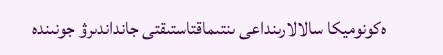ەكونوميكا سالالارىنداعى ىنتىماقتاستىقتى جانداندىرۋ جونىندە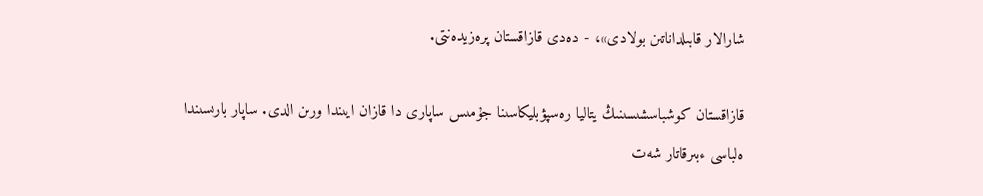شارالار قابىلداناتىن بولادى»، - دەدى قازاقستان پرەزيدەنتى.

قازاقستان كوشباسشىسىنىڭ يتاليا رەسپۋبليكاسىنا جۇمىس ساپارى دا قازان ايىندا ورىن الدى. ساپار بارىسىندا ەلباسى ءبىرقاتار شەت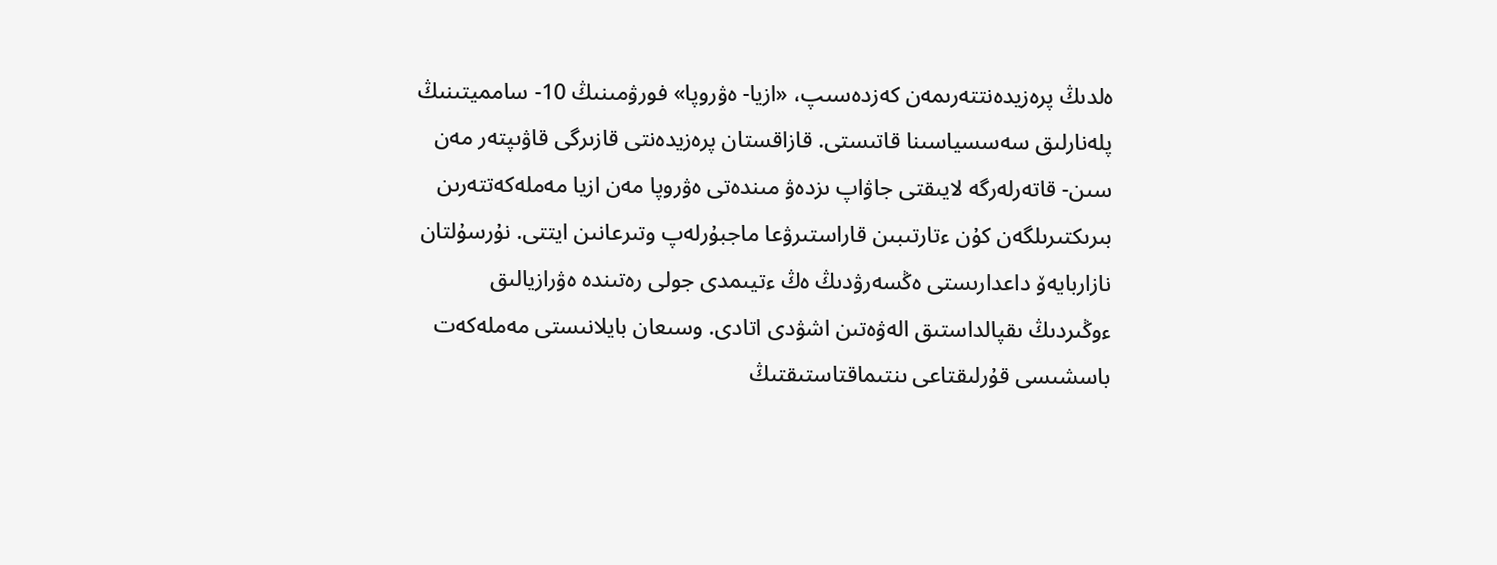ەلدىڭ پرەزيدەنتتەرىمەن كەزدەسىپ، «ازيا- ەۋروپا» فورۋمىنىڭ 10- سامميتىنىڭ پلەنارلىق سەسسياسىنا قاتىستى. قازاقستان پرەزيدەنتى قازىرگى قاۋىپتەر مەن سىن- قاتەرلەرگە لايىقتى جاۋاپ ىزدەۋ مىندەتى ەۋروپا مەن ازيا مەملەكەتتەرىن بىرىكتىرىلگەن كۇن ءتارتىبىن قاراستىرۋعا ماجبۇرلەپ وتىرعانىن ايتتى. نۇرسۇلتان نازاربايەۆ داعدارىستى ەڭسەرۋدىڭ ەڭ ءتيىمدى جولى رەتىندە ەۋرازيالىق ءوڭىردىڭ ىقپالداستىق الەۋەتىن اشۋدى اتادى. وسىعان بايلانىستى مەملەكەت باسشىسى قۇرلىقتاعى ىنتىماقتاستىقتىڭ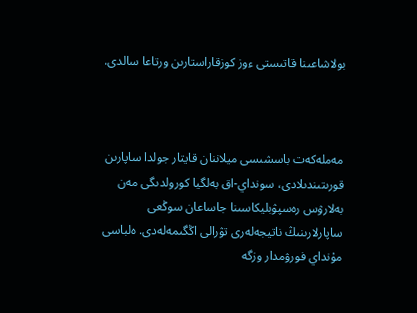بولاشاعىنا قاتىستى ءوز كوزقاراستارىن ورتاعا سالدى.



مەملەكەت باسشىسى ميلاننان قايتار جولدا ساپارىن قورىتىندىلادى، سونداي-اق بەلگيا كورولدىگى مەن بەلارۋس رەسپۋبليكاسىنا جاساعان سوڭعى ساپارلارىنىڭ ناتيجەلەرى تۋرالى اڭگىمەلەدى. ەلباسى مۇنداي فورۋمدار وزگە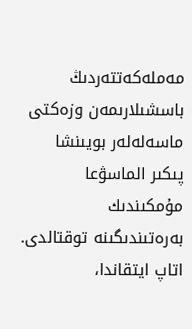مەملەكەتتەردىڭ باسشىلارىمەن وزەكتى ماسەلەلەر بويىنشا پىكىر الماسۋعا مۇمكىندىك بەرەتىندىگىنە توقتالدى. اتاپ ايتقاندا،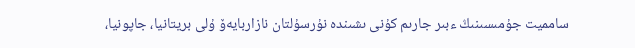سامميت جۇمىسىنىڭ ءبىر جارىم كۇنى ىشىندە نۇرسۇلتان نازاربايەۆ ۇلى بريتانيا، جاپونيا،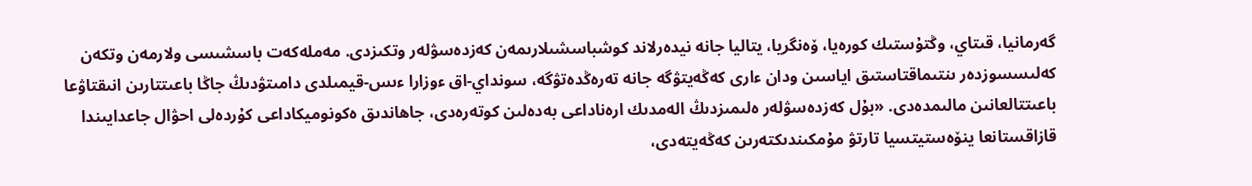گەرمانيا، قىتاي، وڭتۇستىك كورەيا، ۆەنگريا، يتاليا جانە نيدەرلاند كوشباسشىلارىمەن كەزدەسۋلەر وتكىزدى. مەملەكەت باسشىسى ولارمەن وتكەن كەلىسسوزدەر ىنتىماقتاستىق اياسىن ودان ءارى كەڭەيتۋگە جانە تەرەڭدەتۋگە، سونداي-اق ءوزارا ءىس-قيمىلدى دامىتۋدىڭ جاڭا باعىتتارىن انىقتاۋعا باعىتتالعانىن مالىمدەدى. «بۇل كەزدەسۋلەر ەلىمىزدىڭ الەمدىك ارەناداعى بەدەلىن كوتەرەدى، جاھاندىق ەكونوميكاداعى كۇردەلى احۋال جاعدايىندا قازاقستانعا ينۆەستيتسيا تارتۋ مۇمكىندىكتەرىن كەڭەيتەدى،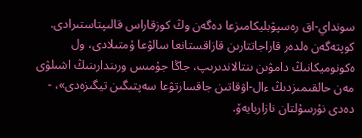سونداي-اق رەسپۋبليكامىزعا دەگەن وڭ كوزقاراس قالىپتاستىرادى. كوپتەگەن ەلدەر قاراجاتتارىن قازاقستانعا سالۋعا ۇمتىلادى، ول ەكونوميكانىڭ دامۋىن ىنتالاندىرىپ، جاڭا جۇمىس ورىندارىنىڭ اشىلۋى مەن حالقىمىزدىڭ ءال-اۋقاتىن جاقسارتۋعا سەپتىگىن تيگىزەدى»، - دەدى نۇرسۇلتان نازاربايەۆ.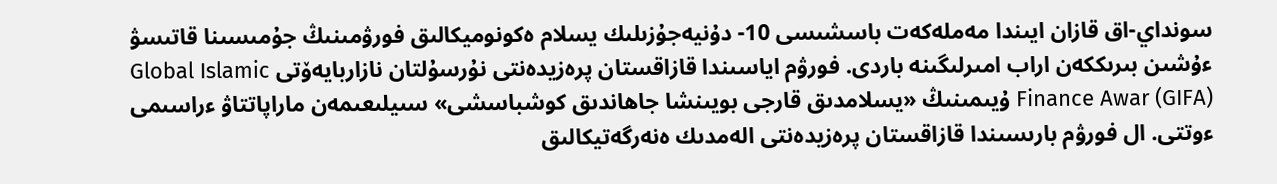سونداي-اق قازان ايىندا مەملەكەت باسشىسى 10- دۇنيەجۇزىلىك يسلام ەكونوميكالىق فورۋمىنىڭ جۇمىسىنا قاتىسۋ ءۇشىن بىرىككەن اراب امىرلىگىنە باردى. فورۋم اياسىندا قازاقستان پرەزيدەنتى نۇرسۇلتان نازاربايەۆتى Global Islamic Finance Awar (GIFA) ۇيىمىنىڭ «يسلامدىق قارجى بويىنشا جاھاندىق كوشباسشى» سىيلىعىمەن ماراپاتتاۋ ءراسىمى ءوتتى. ال فورۋم بارىسىندا قازاقستان پرەزيدەنتى الەمدىك ەنەرگەتيكالىق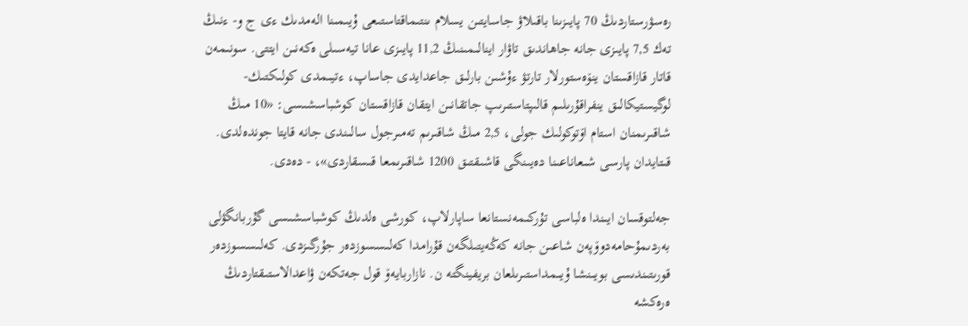رەسۋرستاردىڭ 70 پايىزىنا باقىلاۋ جاسايتىن يسلام ىنتىماقتاستىعى ۇيىمىنا الەمدىك ءى ج و- ءنىڭ تەك 7,5 پايىزى جانە جاھاندىق تاۋار اينالىمىنىڭ 11,2 پايىزى عانا تيەسىلى ەكەنىن ايتتى. سونىمەن قاتار قازاقستان ينۆەستورلار تارتۋ ءۇشىن بارلىق جاعدايدى جاساپ، ءتيىمدى كولىكتىك-لوگيستيكالىق ينفراقۇرىلىم قالىپتاستىرىپ جاتقانىن ايتقان قازاقستان كوشباسشىسى: «10 مىڭ شاقىرىمنان استام اۆتوكولىك جولى، 2,5 مىڭ شاقىرىم تەمىرجول سالىندى جانە قايتا جوندەلدى. قىتايدان پارسى شىعاناعىنا دەيىنگى قاشىقتىق 1200 شاقىرىمعا قىسقاردى»، - دەدى.

جەلتوقسان ايىندا ەلباسى تۇركىمەنستانعا ساپارلاپ، كورشى ەلدىڭ كوشباسشىسى گۇربانگۋلى بەردىمۇحامەدوۆپەن شاعىن جانە كەڭەيتىلگەن قۇرامدا كەلىسسوزدەر جۇرگىزدى. كەلىسسوزدەر قورىتىندىسى بويىنشا ۇيىمداستىرىلعان بريفينگتە ن. نازاربايەۆ قول جەتكەن ۋاعدالاستىقتاردىڭ ەرەكشە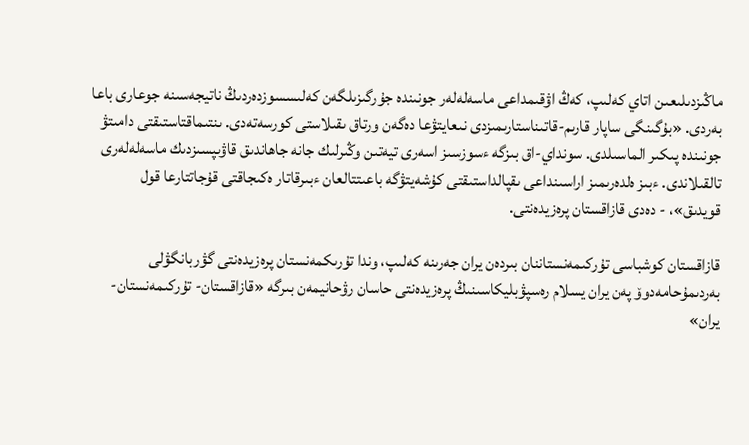ماڭىزدىلىعىن اتاي كەلىپ، كەڭ اۋقىمداعى ماسەلەلەر جونىندە جۇرگىزىلگەن كەلىسسوزدەردىڭ ناتيجەسىنە جوعارى باعا بەردى. «بۇگىنگى ساپار قارىم-قاتىناستارىمىزدى نىعايتۋعا دەگەن ورتاق ىقىلاستى كورسەتەدى. ىنتىماقتاستىقتى دامىتۋ جونىندە پىكىر الماسىلدى. سونداي-اق بىزگە ءسوزسىز اسەرى تيەتىن وڭىرلىك جانە جاھاندىق قاۋىپسىزدىك ماسەلەلەرى تالقىلاندى. ءبىز ەلدەرىمىز اراسىنداعى ىقپالداستىقتى كۇشەيتۋگە باعىتتالعان ءبىرقاتار ەكىجاقتى قۇجاتتارعا قول قويدىق»، - دەدى قازاقستان پرەزيدەنتى.

قازاقستان كوشباسى تۇركىمەنستاننان بىردەن يران جەرىنە كەلىپ، وندا تۇرىكمەنستان پرەزيدەنتى گۋربانگۋلى بەردىمۇحامەدوۆ پەن يران يسلام رەسپۋبليكاسىنىڭ پرەزيدەنتى حاسان رۋحانيمەن بىرگە «قازاقستان- تۇركىمەنستان- يران»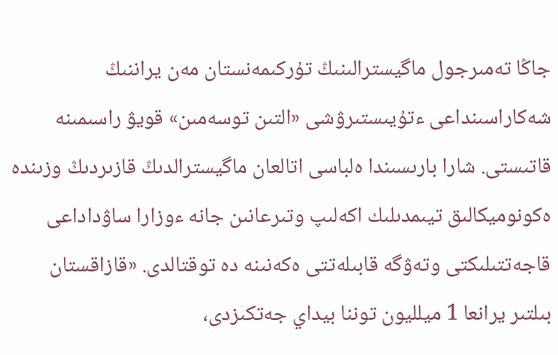جاڭا تەمىرجول ماگيسترالىنىڭ تۇركىمەنستان مەن يراننىڭ شەكاراسىنداعى ءتۇيىستىرۋشى «التىن توسەمىن» قويۋ راسىمىنە قاتىستى. شارا بارىسىندا ەلباسى اتالعان ماگيسترالدىڭ قازىردىڭ وزىندە ەكونوميكالىق تيىمدىلىك اكەلىپ وتىرعانىن جانە ءوزارا ساۋداداعى قاجەتتىلىكتى وتەۋگە قابىلەتتى ەكەنىنە دە توقتالدى. «قازاقستان بىلتىر يرانعا 1 ميلليون توننا بيداي جەتكىزدى،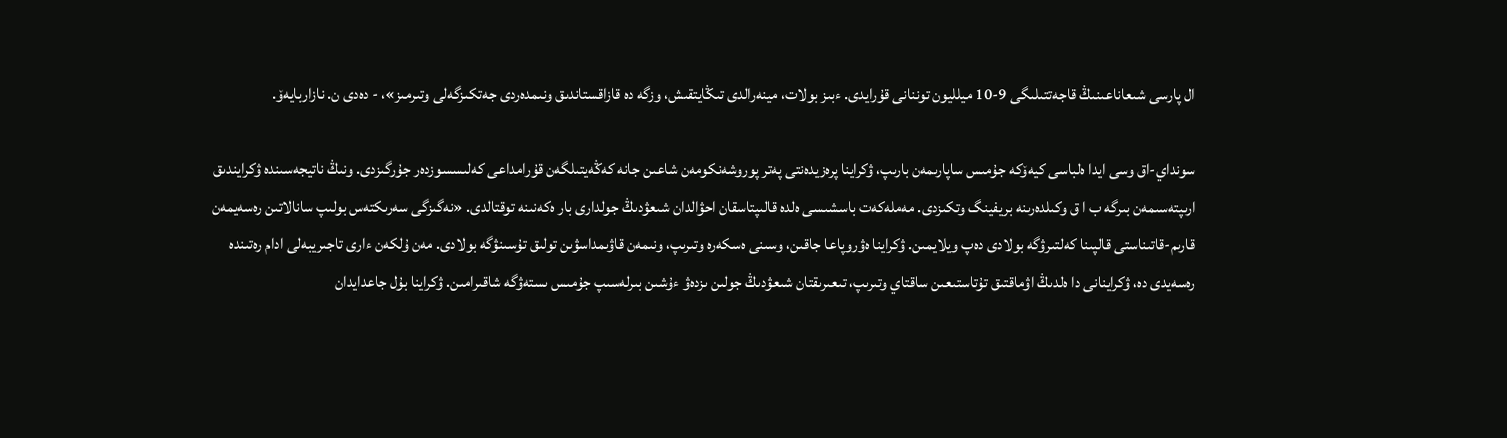ال پارسى شىعاناعىنىڭ قاجەتتىلىگى 9-10 ميلليون توننانى قۇرايدى. ءبىز بولات، مينەرالدى تىڭايتقىش، وزگە دە قازاقستاندىق ونىمدەردى جەتكىزگەلى وتىرمىز»، - دەدى ن. نازاربايەۆ.

سونداي-اق وسى ايدا ەلباسى كيەۆكە جۇمىس ساپارىمەن بارىپ، ۋكراينا پرەزيدەنتى پەتر پوروشەنكومەن شاعىن جانە كەڭەيتىلگەن قۇرامداعى كەلىسسوزدەر جۇرگىزدى. ونىڭ ناتيجەسىندە ۋكرايندىق ارىپتەسىمەن بىرگە ب ا ق وكىلدەرىنە بريفينگ وتكىزدى. مەملەكەت باسشىسى ەلدە قالىپتاسقان احۋالدان شىعۋدىڭ جولدارى بار ەكەنىنە توقتالدى. «نەگىزگى سەرىكتەس بولىپ سانالاتىن رەسەيمەن قارىم-قاتىناستى قالپىنا كەلتىرۋگە بولادى دەپ ويلايمىن. ۋكراينا ەۋروپاعا جاقىن، وسىنى ەسكەرە وتىرىپ، ونىمەن قاۋىمداسۋىن تولىق تۇسىنۋگە بولادى. مەن ۇلكەن ءارى تاجىريبەلى ادام رەتىندە رەسەيدى دە، ۋكراينانى دا ەلدىڭ اۋماقتىق تۇتاستىعىن ساقتاي وتىرىپ، تىعىرىقتان شىعۋدىڭ جولىن ىزدەۋ ءۇشىن بىرلەسىپ جۇمىس ىستەۋگە شاقىرامىن. ۋكراينا بۇل جاعدايدان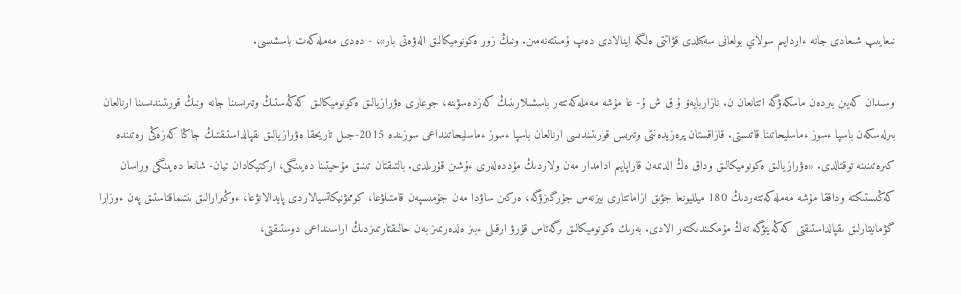نىعايىپ شىعادى جانە ءاردايىم سولاي بولعانى سەكىلدى قۋاتتى ەلگە اينالادى دەپ ۇمىتتەنەمىن. ونىڭ زور ەكونوميكالىق الەۋەتى بار»، - دەدى مەملەكەت باسشىسى.

وسىدان كەيىن بىردەن ماسكەۋگە اتتانعان ن. نازاربايەۆ ۇ ق ش ۇ- عا مۇشە مەملەكەتتەر باسشىلارىنىڭ كەزدەسۋىنە، جوعارى ەۋرازيالىق ەكونوميكالىق كەڭەستىڭ وتىرىسىنا جانە ونىڭ قورىتىندىسىنا ارنالعان بىرلەسكەن باسپا ءسوز ءماسليحاتىنا قاتىستى. قازاقستان پرەزيدەنتى وتىرىس قورىتىندىسى ارنالعان باسپا ءسوز ءماسليحاتىنداعى سوزىندە 2015-جىل تاريحقا ەۋرازيالىق ىقپالداستىقتىڭ جاڭا كەزەڭى رەتىندە كىرەتىنىنە توقتالدى. «ەۋرازيالىق ەكونوميكالىق وداق ەڭ الدىمەن قاراپايىم ادامدار مەن ولاردىڭ مۇددەلەرى ءۇشىن قۇرىلدى. بالتىقتان تىنىق مۇحيتىنا دەيىنگى، اركتيكادان تيان- شانعا دەيىنگى وراسان كەڭىستىكتە وداققا مۇشە مەملەكەتتەردىڭ 180 ميلليونعا جۋىق ازاماتتارى بيزنەس جۇرگىزۋگە، ەركىن ساۋدا مەن جۇمىسپەن قامتىلۋعا، كوممۋنيكاتسيالاردى پايدالانۋعا، ءوڭىرارالىق ىنتىماقتاستىق پەن ءوزارا گۋمانيتارلىق ىقپالداستىقتى كەڭەيتۋگە تەڭ مۇمكىندىكتەر الادى. بەرىك ەكونوميكالىق ىرگەتاس قۇرۋ ارقىلى ءبىز ەلدەرىمىز بەن حالىقتارىمىزدىڭ اراسىنداعى دوستىقتى،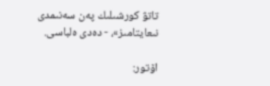تاتۋ كورشىلىك پەن سەنىمدى نىعايتامىز»، - دەدى ەلباسى.

اۆتور: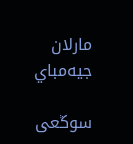مارلان جيەمباي

سوڭعى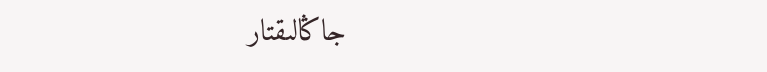جاڭالىقتار